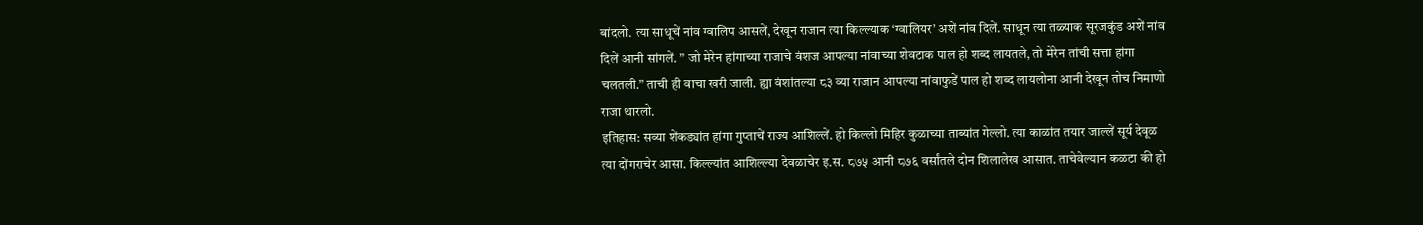बांदलो. त्या साधूचें नांव ग्वालिप आसलें, देखून राजान त्या किल्ल्याक ‘ग्वालियर’ अशें नांव दिलें. साधून त्या तळ्याक सूरजकुंड अशें नांव दिलें आनी सांगलें. ” जो मेरेन हांगाच्या राजाचे वंशज आपल्या नांवाच्या शेवटाक पाल हो शब्द लायतले, तो मेरेन तांची सत्ता हांगा चलतली.” ताची ही वाचा खरी जाली. ह्या वंशांतल्या ८३ व्या राजान आपल्या नांवाफुडें पाल हो शब्द लायलोना आनी देखून तोच निमाणो राजा थारलो.
इतिहास: सव्या शेंकड्यांत हांगा गुप्ताचें राज्य आशिल्लें. हो किल्लो मिहिर कुळाच्या ताब्यांत गेल्लो. त्या काळांत तयार जाल्लें सूर्य देवूळ त्या दोंगराचेर आसा. किल्ल्यांत आशिल्ल्या देवळाचेर इ.स. ८७५ आनी ८७६ वर्सांतले दोन शिलालेख आसात. ताचेवेल्यान कळटा की हो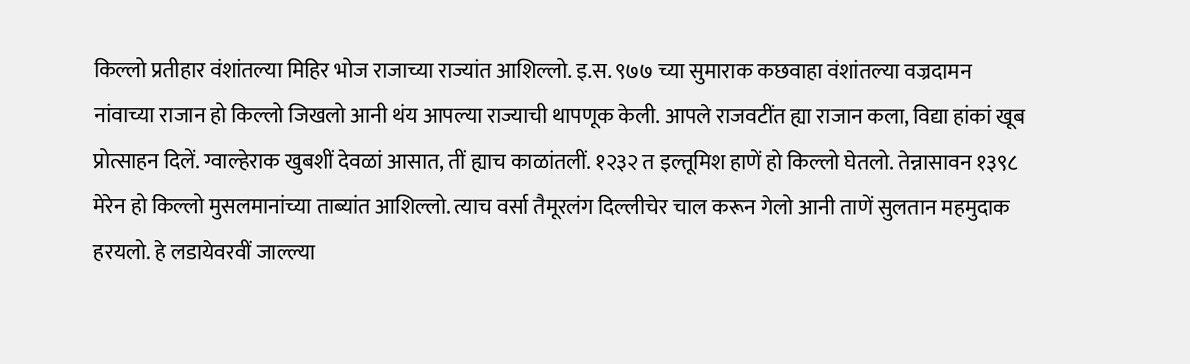किल्लो प्रतीहार वंशांतल्या मिहिर भोज राजाच्या राज्यांत आशिल्लो. इ.स. ९७७ च्या सुमाराक कछवाहा वंशांतल्या वज्रदामन नांवाच्या राजान हो किल्लो जिखलो आनी थंय आपल्या राज्याची थापणूक केली. आपले राजवटींत ह्या राजान कला, विद्या हांकां खूब प्रोत्साहन दिलें. ग्वाल्हेराक खुबशीं देवळां आसात, तीं ह्याच काळांतलीं. १२३२ त इल्तूमिश हाणें हो किल्लो घेतलो. तेन्नासावन १३९८ मेरेन हो किल्लो मुसलमानांच्या ताब्यांत आशिल्लो. त्याच वर्सा तैमूरलंग दिल्लीचेर चाल करून गेलो आनी ताणें सुलतान महमुदाक हरयलो. हे लडायेवरवीं जाल्ल्या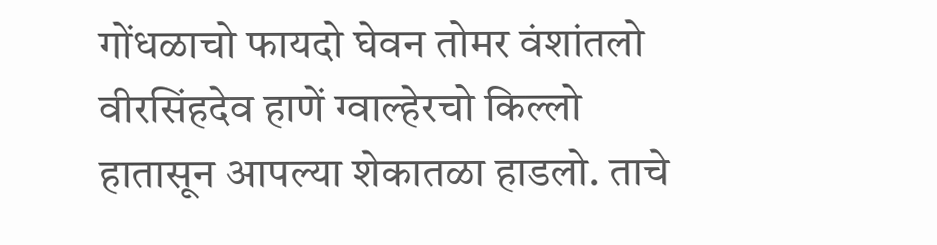गोंधळाचो फायदो घेवन तोमर वंशांतलो वीरसिंहदेव हाणें ग्वाल्हेरचो किल्लो हातासून आपल्या शेकातळा हाडलो. ताचे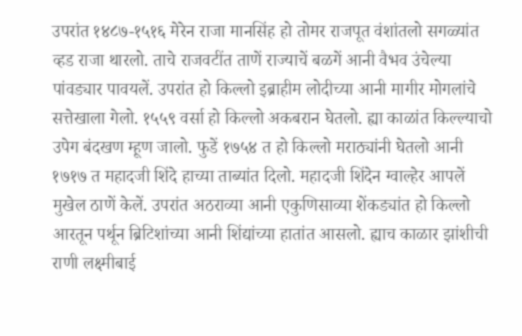उपरांत १४८७-१५१६ मेरेन राजा मानसिंह हो तोमर राजपूत वंशांतलो सगळ्यांत व्हड राजा थारलो. ताचे राजवटींत ताणें राज्याचें बळगें आनी वैभव उंचेल्या पांवड्यार पावयलें. उपरांत हो किल्लो इब्राहीम लोदीच्या आनी मागीर मोगलांचे सत्तेखाला गेलो. १५५९ वर्सा हो किल्लो अकबरान घेतलो. ह्या काळांत किल्ल्याचो उपेग बंदखण म्हूण जालो. फुडें १७५४ त हो किल्लो मराठ्यांनी घेतलो आनी १७१७ त महादजी शिंदे हाच्या ताब्यांत दिलो. महादजी शिंदेन ग्वाल्हेर आपलें मुखेल ठाणें केलें. उपरांत अठराव्या आनी एकुणिसाव्या शेंकड्यांत हो किल्लो आरतून पर्थून ब्रिटिशांच्या आनी शिंद्यांच्या हातांत आसलो. ह्याच काळार झांशीची राणी लक्ष्मीबाई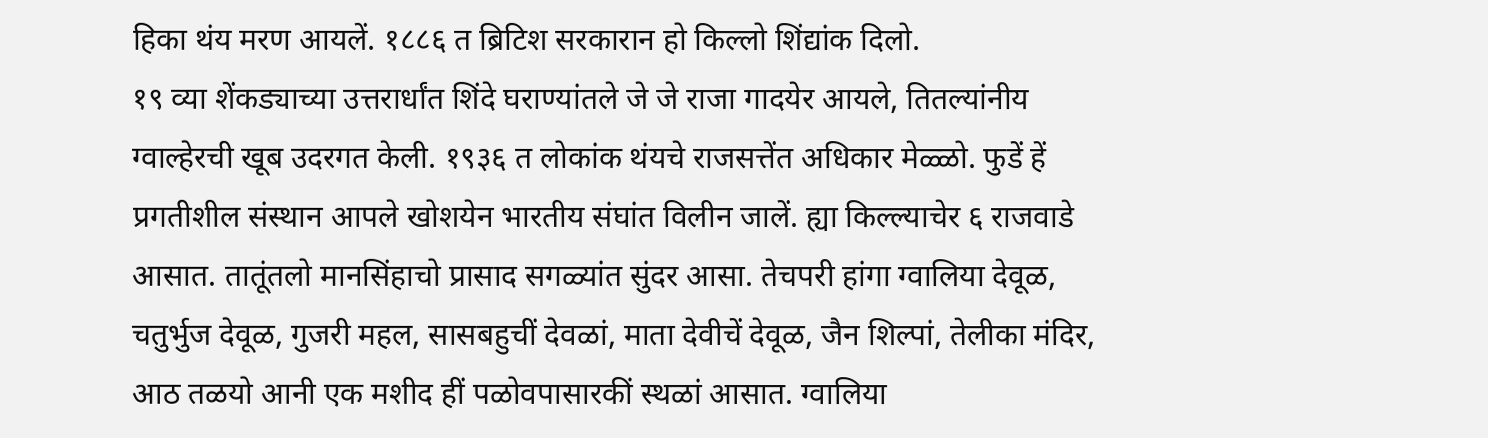हिका थंय मरण आयलें. १८८६ त ब्रिटिश सरकारान हो किल्लो शिंद्यांक दिलो.
१९ व्या शेंकड्याच्या उत्तरार्धांत शिंदे घराण्यांतले जे जे राजा गादयेर आयले, तितल्यांनीय ग्वाल्हेरची खूब उदरगत केली. १९३६ त लोकांक थंयचे राजसत्तेंत अधिकार मेळ्ळो. फुडें हें प्रगतीशील संस्थान आपले खोशयेन भारतीय संघांत विलीन जालें. ह्या किल्ल्याचेर ६ राजवाडे आसात. तातूंतलो मानसिंहाचो प्रासाद सगळ्यांत सुंदर आसा. तेचपरी हांगा ग्वालिया देवूळ, चतुर्भुज देवूळ, गुजरी महल, सासबहुचीं देवळां, माता देवीचें देवूळ, जैन शिल्पां, तेलीका मंदिर, आठ तळयो आनी एक मशीद हीं पळोवपासारकीं स्थळां आसात. ग्वालिया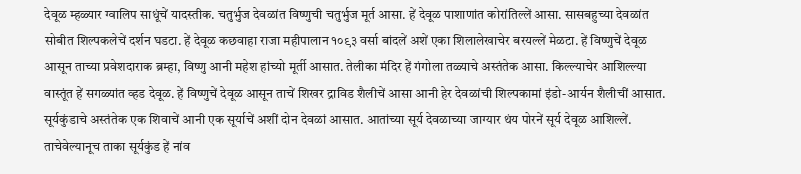देवूळ म्हळ्यार ग्वालिप साधूंचें यादस्तीक. चतुर्भुज देवळांत विष्णुची चतुर्भुज मूर्त आसा. हें देवूळ पाशाणांत कोरांतिल्लें आसा. सासबहुच्या देवळांत सोबीत शिल्पकलेचें दर्शन घडटा. हें देवूळ कछवाहा राजा महीपालान १०९३ वर्सा बांदलें अशें एका शिलालेखाचेर बरयल्लें मेळटा. हें विष्णुचें देवूळ आसून ताच्या प्रवेशदाराक ब्रम्हा, विष्णु आनी महेश हांच्यो मूर्ती आसात. तेलीका मंदिर हें गंगोला तळ्याचे अस्तंतेक आसा. किल्ल्याचेर आशिल्ल्या वास्तूंत हें सगळ्यांत व्हड देवूळ. हें विष्णुचें देवूळ आसून ताचें शिखर द्राविड शैलीचें आसा आनी हेर देवळांची शिल्पकामां इंडो-आर्यन शैलीचीं आसात. सूर्यकुंडाचे अस्तंतेक एक शिवाचें आनी एक सूर्याचें अशीं दोन देवळां आसात. आतांच्या सूर्य देवळाच्या जाग्यार थंय पोरनें सूर्य देवूळ आशिल्लें. ताचेवेल्यानूच ताका सूर्यकुंड हें नांव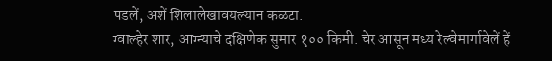पडलें, अशें शिलालेखावयल्यान कळटा.
ग्वाल्हेर शार, आग्न्याचे दक्षिणेक सुमार १०० किमी. चेर आसून मध्य रेल्वेमार्गावेलें हें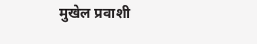मुखेल प्रवाशी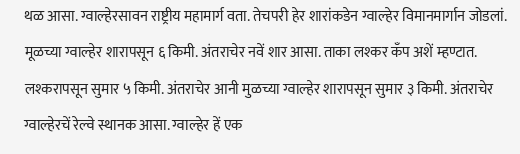थळ आसा. ग्वाल्हेरसावन राष्ट्रीय महामार्ग वता. तेचपरी हेर शारांकडेन ग्वाल्हेर विमानमार्गान जोडलां. मूळच्या ग्वाल्हेर शारापसून ६ किमी. अंतराचेर नवें शार आसा. ताका लश्कर कँप अशें म्हण्टात. लश्करापसून सुमार ५ किमी. अंतराचेर आनी मुळच्या ग्वाल्हेर शारापसून सुमार ३ किमी. अंतराचेर ग्वाल्हेरचें रेल्वे स्थानक आसा. ग्वाल्हेर हें एक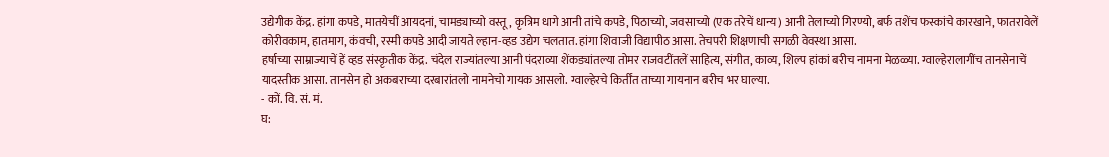उद्येगीक केंद्र. हांगा कपडे, मातयेचीं आयदनां, चामड्याच्यो वस्तू, कृत्रिम धागे आनी तांचे कपडे, पिठाच्यो, जवसाच्यो (एक तरेचें धान्य) आनी तेलाच्यो गिरण्यो, बर्फ तशेंच फस्कांचे कारखाने, फातरावेलें कोरीवकाम, हातमाग, कंवची, रस्मी कपडे आदी जायते ल्हान-व्हड उद्येग चलतात. हांगा शिवाजी विद्यापीठ आसा. तेचपरी शिक्षणाची सगळी वेवस्था आसा.
हर्षाच्या साम्राज्याचें हें व्हड संस्कृतीक केंद्र. चंदेल राज्यांतल्या आनी पंदराव्या शेंकड्यांतल्या तोमर राजवटींतलें साहित्य, संगीत, काव्य, शिल्प हांकां बरीच नामना मेळळ्या. ग्वाल्हेरालागींच तानसेनाचें यादस्तीक आसा. तानसेन हो अकबराच्या दरबारांतलो नामनेचो गायक आसलो. ग्वाल्हेरचे किर्तींत ताच्या गायनान बरीच भर घाल्या.
- कों. वि. सं. मं.
घ: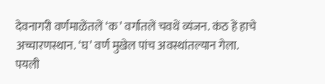देवनागरी वर्णमाळेंतलें ‘क’ वर्गातलें चवथें व्यंजन. कंठ हें हाचे अच्चारणस्थान. ‘घ’ वर्ण मुखेल पांच अवस्थांतल्यान गेला.
पयली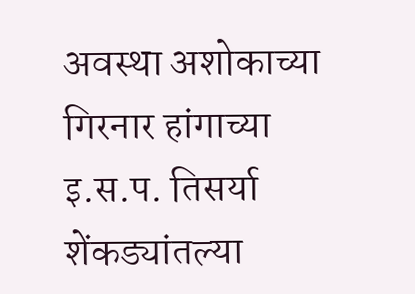अवस्था अशोकाच्या गिरनार हांगाच्या इ.स.प. तिसर्या शेंकड्यांतल्या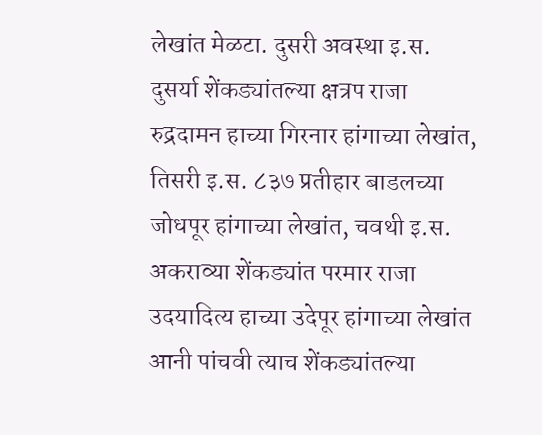लेखांत मेळटा. दुसरी अवस्था इ.स. दुसर्या शेंकड्यांतल्या क्षत्रप राजा रुद्रदामन हाच्या गिरनार हांगाच्या लेखांत, तिसरी इ.स. ८३७ प्रतीहार बाडलच्या जोधपूर हांगाच्या लेखांत, चवथी इ.स. अकराव्या शेंकड्यांत परमार राजा उदयादित्य हाच्या उदेपूर हांगाच्या लेखांत आनी पांचवी त्याच शेंकड्यांतल्या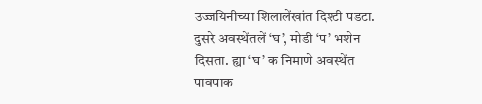उज्जयिनीच्या शिलालेंखांत दिश्टी पडटा. दुसरे अवस्थेंतलें ‘घ’, मोडी ‘प’ भशेन दिसता. ह्या ‘घ’ क निमाणे अवस्थेंत पावपाक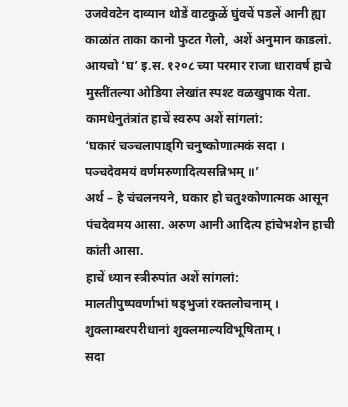उजवेवटेन दाव्यान थोडें वाटकुळें घुंवचें पडलें आनी ह्या काळांत ताका कानो फुटत गेलो, अशें अनुमान काडलां. आयचो ‘घ’ इ.स. १२०८ च्या परमार राजा धारावर्ष हाचे मुस्तींतल्या ओडिया लेखांत स्पश्ट वळखुपाक येता.
कामधेनुतंत्रांत हाचें स्वरुप अशें सांगलां:
‘घकारं चञ्चलापाड्गि चनुष्कोणात्मकं सदा ।
पञ्चदेवमयं वर्णमरुणादित्यसन्निभम् ॥’
अर्थ – हे चंचलनयने, घकार हो चतुश्कोणात्मक आसून पंचदेवमय आसा. अरुण आनी आदित्य हांचेभशेन हाची कांती आसा.
हाचें ध्यान स्त्रीरुपांत अशें सांगलां:
मालतीपुष्पवर्णाभां षड्भुजां रक्तलोचनाम् ।
शुक्लाम्बरपरीधानां शुक्लमाल्यविभूषिताम् ।
सदा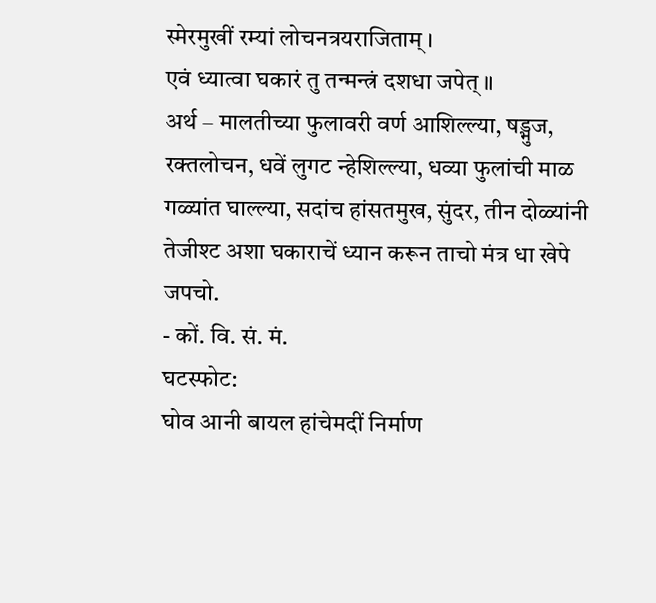स्मेरमुखीं रम्यां लोचनत्रयराजिताम् ।
एवं ध्यात्वा घकारं तु तन्मन्त्रं दशधा जपेत् ॥
अर्थ – मालतीच्या फुलावरी वर्ण आशिल्ल्या, षड्भुज, रक्तलोचन, धवें लुगट न्हेशिल्ल्या, धव्या फुलांची माळ गळ्यांत घाल्ल्या, सदांच हांसतमुख, सुंदर, तीन दोळ्यांनी तेजीश्ट अशा घकाराचें ध्यान करून ताचो मंत्र धा खेपे जपचो.
- कों. वि. सं. मं.
घटस्फोट:
घोव आनी बायल हांचेमदीं निर्माण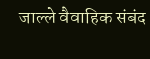जाल्ले वैवाहिक संबंद